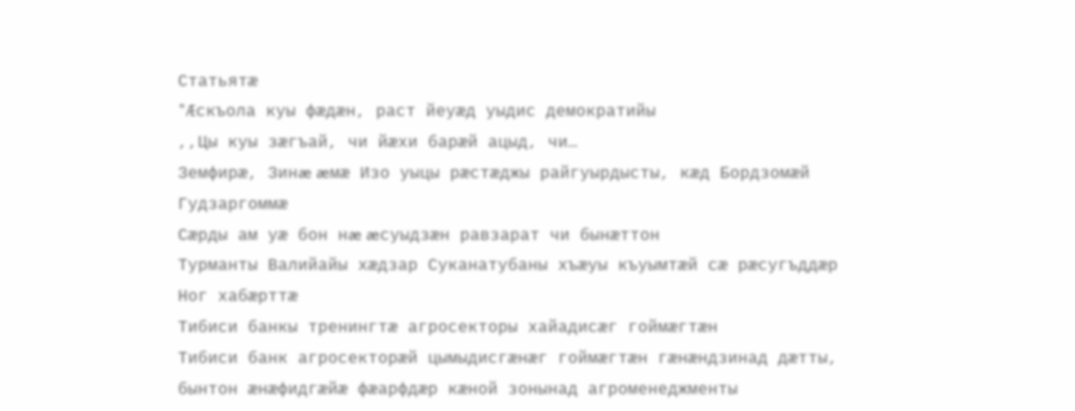Статьятæ
"Æскъола куы фæдæн, раст йеуæд уыдис демократийы
,,Цы куы зæгъай, чи йæхи барæй ацыд, чи…
Земфирæ, Зинæ æмæ Изо уыцы рæстæджы райгуырдысты, кæд Бордзомæй
Гудзаргоммæ
Сæрды ам уæ бон нæ æсуыдзæн равзарат чи бынæттон
Турманты Валийайы хæдзар Суканатубаны хъæуы къуымтæй сæ рæсугъддæр
Ног хабæрттæ
Тибиси банкы тренингтæ агросекторы хайадисæг гоймæгтæн
Тибиси банк агросекторæй цымыдисгæнæг гоймæгтæн гæнæндзинад дæтты,
бынтон æнæфидгæйæ фæарфдæр кæной зонынад агроменеджменты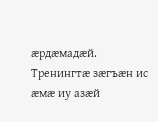æрдæмадæй.
Тренингтæ зæгъæн ис æмæ иу азæй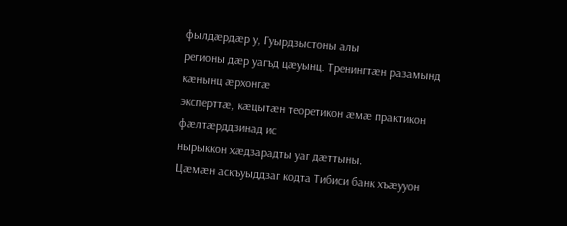фылдæрдæр у, Гуырдзыстоны алы
регионы дæр уагъд цæуынц. Тренингтæн разамынд кæнынц æрхонгæ
эксперттæ, кæцытæн теоретикон æмæ практикон фæлтæрддзинад ис
нырыккон хæдзарадты уаг дæттыны.
Цæмæн аскъуыддзаг кодта Тибиси банк хъæууон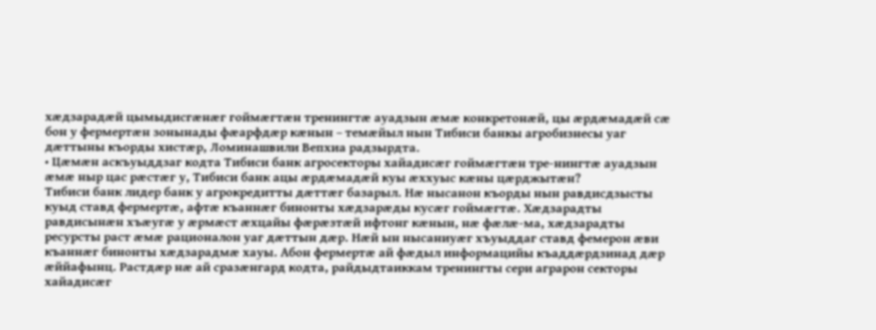хæдзарадæй цымыдисгæнæг гоймæгтæн тренингтæ ауадзын æмæ конкретонæй, цы æрдæмадæй сæ бон у фермертæн зонынады фæарфдæр кæнын – темæйыл нын Тибиси банкы агробизнесы уаг дæттыны къорды хистæр, Ломинашвили Вепхиа радзырдта.
• Цæмæн аскъуыддзаг кодта Тибиси банк агросекторы хайадисæг гоймæгтæн тре-нингтæ ауадзын æмæ ныр цас рæстæг у, Тибиси банк ацы æрдæмадæй куы æххуыс кæны цæрджытæн?
Тибиси банк лидер банк у агрокредитты дæттæг базарыл. Нæ нысанон къорды нын равдисдзысты куыд ставд фермертæ, афтæ къаннæг бинонты хæдзарæды кусæг гоймæгтæ. Хæдзарадты равдисынæн хъæугæ у æрмæст æхцайы фæрæзтæй ифтонг кæнын, нæ фæлæ-ма, хæдзарадты ресурсты раст æмæ рационалон уаг дæттын дæр. Нæй ын нысаниуæг хъуыддаг ставд фемерон æви къаннæг бинонты хæдзарадмæ хауы. Абон фермертæ ай фæдыл информацийы къаддæрдзинад дæр æййафынц. Растдæр нæ ай сразæнгард кодта, райдыдтаиккам тренингты сери аграрон секторы хайадисæг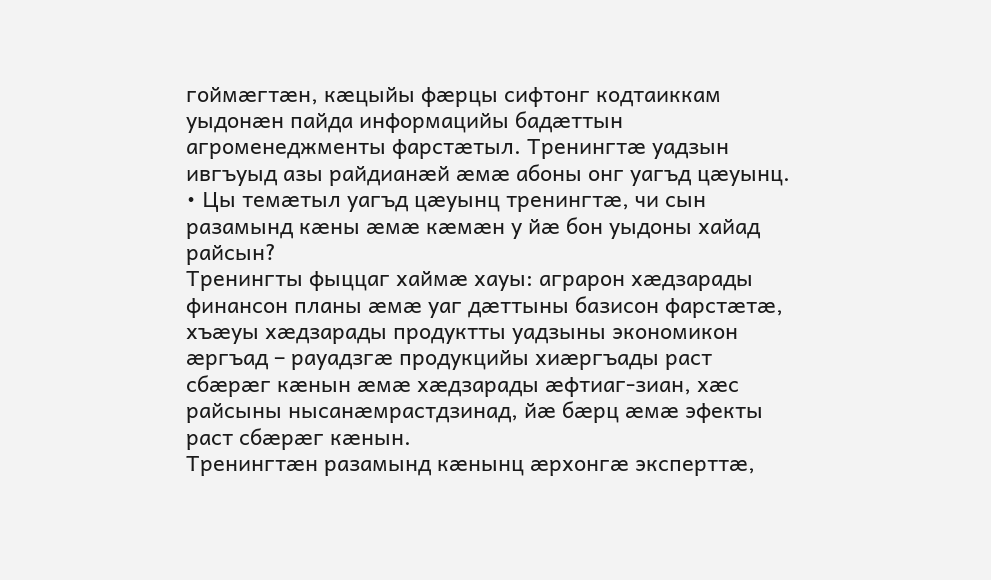гоймæгтæн, кæцыйы фæрцы сифтонг кодтаиккам уыдонæн пайда информацийы бадæттын агроменеджменты фарстæтыл. Тренингтæ уадзын ивгъуыд азы райдианæй æмæ абоны онг уагъд цæуынц.
• Цы темæтыл уагъд цæуынц тренингтæ, чи сын разамынд кæны æмæ кæмæн у йæ бон уыдоны хайад райсын?
Тренингты фыццаг хаймæ хауы: аграрон хæдзарады финансон планы æмæ уаг дæттыны базисон фарстæтæ, хъæуы хæдзарады продуктты уадзыны экономикон æргъад – рауадзгæ продукцийы хиæргъады раст сбæрæг кæнын æмæ хæдзарады æфтиаг-зиан, хæс райсыны нысанæмрастдзинад, йæ бæрц æмæ эфекты раст сбæрæг кæнын.
Тренингтæн разамынд кæнынц æрхонгæ эксперттæ,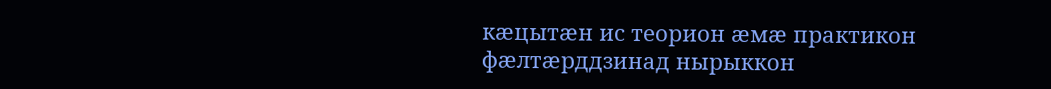кæцытæн ис теорион æмæ практикон фæлтæрддзинад нырыккон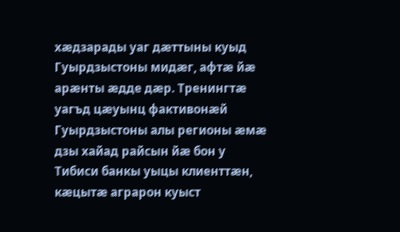хæдзарады уаг дæттыны куыд Гуырдзыстоны мидæг, афтæ йæ арæнты æдде дæр. Тренингтæ уагъд цæуынц фактивонæй Гуырдзыстоны алы регионы æмæ дзы хайад райсын йæ бон у Тибиси банкы уыцы клиенттæн, кæцытæ аграрон куыст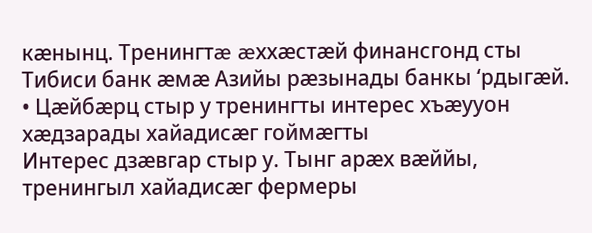кæнынц. Тренингтæ æххæстæй финансгонд сты Тибиси банк æмæ Азийы рæзынады банкы ‘рдыгæй.
• Цæйбæрц стыр у тренингты интерес хъæууон хæдзарады хайадисæг гоймæгты
Интерес дзæвгар стыр у. Тынг арæх вæййы, тренингыл хайадисæг фермеры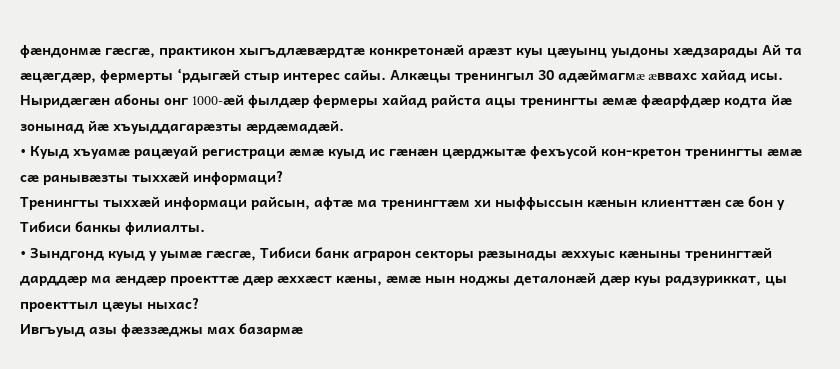фæндонмæ гæсгæ, практикон хыгъдлæвæрдтæ конкретонæй арæзт куы цæуынц уыдоны хæдзарады Ай та æцæгдæр, фермерты ‘рдыгæй стыр интерес сайы. Алкæцы тренингыл 30 адæймагмæ æввахс хайад исы. Ныридæгæн абоны онг 1000-æй фылдæр фермеры хайад райста ацы тренингты æмæ фæарфдæр кодта йæ зонынад йæ хъуыддагарæзты æрдæмадæй.
• Куыд хъуамæ рацæуай регистраци æмæ куыд ис гæнæн цæрджытæ фехъусой кон-кретон тренингты æмæ сæ ранывæзты тыххæй информаци?
Тренингты тыххæй информаци райсын, афтæ ма тренингтæм хи ныффыссын кæнын клиенттæн сæ бон у Тибиси банкы филиалты.
• Зындгонд куыд у уымæ гæсгæ, Тибиси банк аграрон секторы рæзынады æххуыс кæныны тренингтæй дарддæр ма æндæр проекттæ дæр æххæст кæны, æмæ нын ноджы деталонæй дæр куы радзуриккат, цы проекттыл цæуы ныхас?
Ивгъуыд азы фæззæджы мах базармæ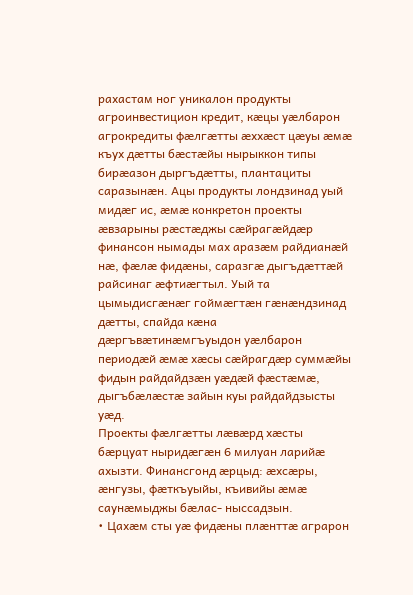рахастам ног уникалон продукты агроинвестицион кредит, кæцы уæлбарон агрокредиты фæлгæтты æххæст цæуы æмæ къух дæтты бæстæйы нырыккон типы бирæазон дыргъдæтты, плантациты саразынæн. Ацы продукты лондзинад уый мидæг ис, æмæ конкретон проекты æвзарыны рæстæджы сæйрагæйдæр финансон нымады мах аразæм райдианæй нæ, фæлæ фидæны, саразгæ дыгъдæттæй райсинаг æфтиæгтыл. Уый та цымыдисгæнæг гоймæгтæн гæнæндзинад дæтты, спайда кæна дæргъвæтинæмгъуыдон уæлбарон периодæй æмæ хæсы сæйрагдæр суммæйы фидын райдайдзæн уæдæй фæстæмæ, дыгъбæлæстæ зайын куы райдайдзысты уæд.
Проекты фæлгæтты лæвæрд хæсты бæрцуат ныридæгæн 6 милуан ларийæ ахызти. Финансгонд æрцыд: æхсæры, æнгузы, фæткъуыйы, къивийы æмæ саунæмыджы бæлас- ныссадзын.
• Цахæм сты уæ фидæны плæнттæ аграрон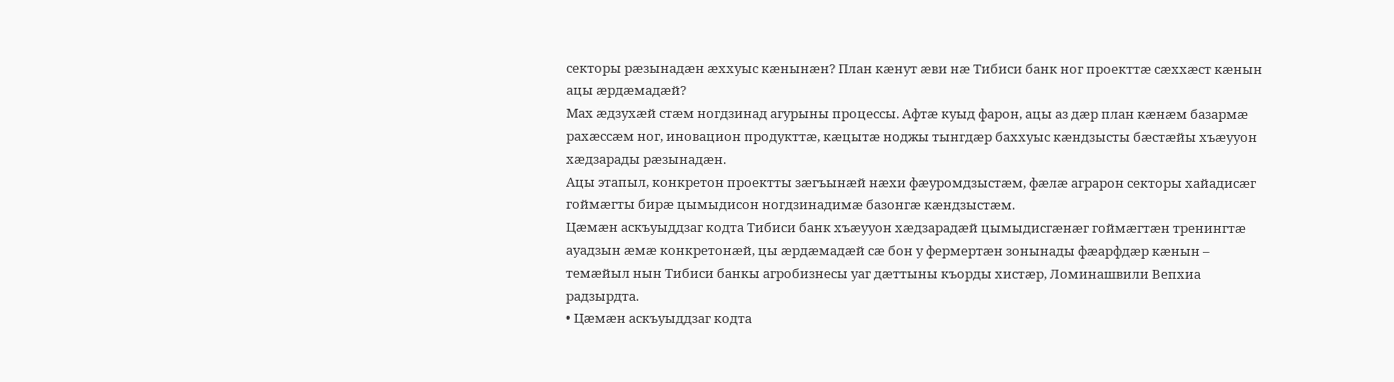секторы рæзынадæн æххуыс кæнынæн? План кæнут æви нæ Тибиси банк ног проекттæ сæххæст кæнын ацы æрдæмадæй?
Мах æдзухæй стæм ногдзинад агурыны процессы. Афтæ куыд фарон, ацы аз дæр план кæнæм базармæ рахæссæм ног, иновацион продукттæ, кæцытæ ноджы тынгдæр баххуыс кæндзысты бæстæйы хъæууон хæдзарады рæзынадæн.
Ацы этапыл, конкретон проектты зæгъынæй нæхи фæуромдзыстæм, фæлæ аграрон секторы хайадисæг гоймæгты бирæ цымыдисон ногдзинадимæ базонгæ кæндзыстæм.
Цæмæн аскъуыддзаг кодта Тибиси банк хъæууон хæдзарадæй цымыдисгæнæг гоймæгтæн тренингтæ ауадзын æмæ конкретонæй, цы æрдæмадæй сæ бон у фермертæн зонынады фæарфдæр кæнын – темæйыл нын Тибиси банкы агробизнесы уаг дæттыны къорды хистæр, Ломинашвили Вепхиа радзырдта.
• Цæмæн аскъуыддзаг кодта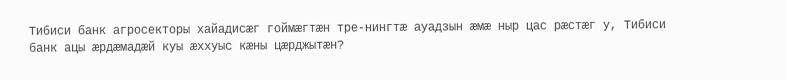Тибиси банк агросекторы хайадисæг гоймæгтæн тре-нингтæ ауадзын æмæ ныр цас рæстæг у, Тибиси банк ацы æрдæмадæй куы æххуыс кæны цæрджытæн?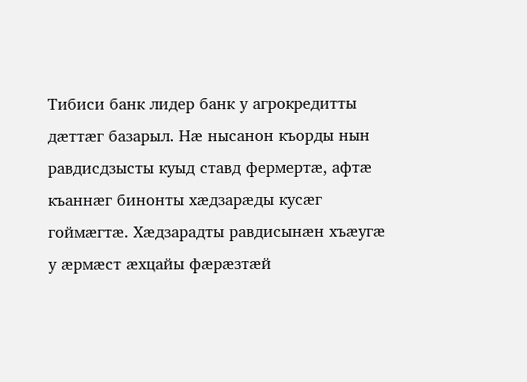Тибиси банк лидер банк у агрокредитты дæттæг базарыл. Нæ нысанон къорды нын равдисдзысты куыд ставд фермертæ, афтæ къаннæг бинонты хæдзарæды кусæг гоймæгтæ. Хæдзарадты равдисынæн хъæугæ у æрмæст æхцайы фæрæзтæй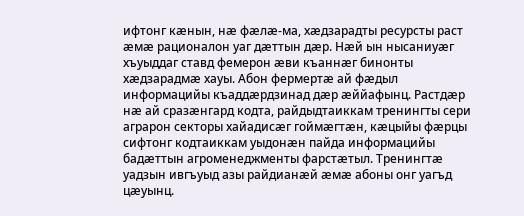ифтонг кæнын, нæ фæлæ-ма, хæдзарадты ресурсты раст æмæ рационалон уаг дæттын дæр. Нæй ын нысаниуæг хъуыддаг ставд фемерон æви къаннæг бинонты хæдзарадмæ хауы. Абон фермертæ ай фæдыл информацийы къаддæрдзинад дæр æййафынц. Растдæр нæ ай сразæнгард кодта, райдыдтаиккам тренингты сери аграрон секторы хайадисæг гоймæгтæн, кæцыйы фæрцы сифтонг кодтаиккам уыдонæн пайда информацийы бадæттын агроменеджменты фарстæтыл. Тренингтæ уадзын ивгъуыд азы райдианæй æмæ абоны онг уагъд цæуынц.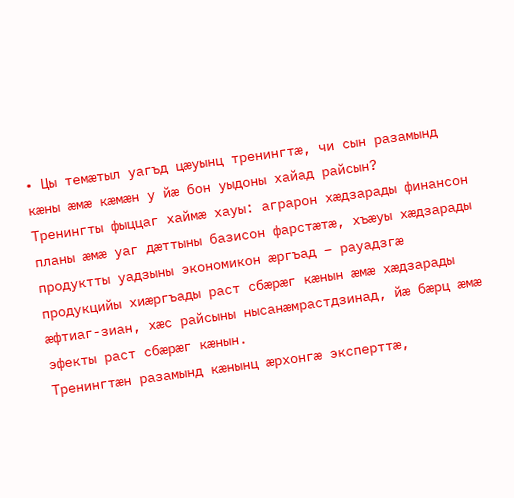• Цы темæтыл уагъд цæуынц тренингтæ, чи сын разамынд кæны æмæ кæмæн у йæ бон уыдоны хайад райсын?
Тренингты фыццаг хаймæ хауы: аграрон хæдзарады финансон планы æмæ уаг дæттыны базисон фарстæтæ, хъæуы хæдзарады продуктты уадзыны экономикон æргъад – рауадзгæ продукцийы хиæргъады раст сбæрæг кæнын æмæ хæдзарады æфтиаг-зиан, хæс райсыны нысанæмрастдзинад, йæ бæрц æмæ эфекты раст сбæрæг кæнын.
Тренингтæн разамынд кæнынц æрхонгæ эксперттæ,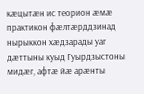кæцытæн ис теорион æмæ практикон фæлтæрддзинад нырыккон хæдзарады уаг дæттыны куыд Гуырдзыстоны мидæг, афтæ йæ арæнты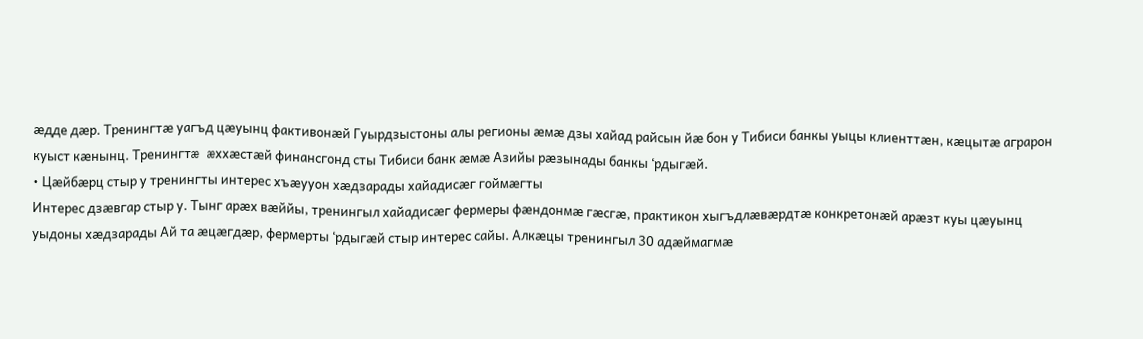æдде дæр. Тренингтæ уагъд цæуынц фактивонæй Гуырдзыстоны алы регионы æмæ дзы хайад райсын йæ бон у Тибиси банкы уыцы клиенттæн, кæцытæ аграрон куыст кæнынц. Тренингтæ æххæстæй финансгонд сты Тибиси банк æмæ Азийы рæзынады банкы ‘рдыгæй.
• Цæйбæрц стыр у тренингты интерес хъæууон хæдзарады хайадисæг гоймæгты
Интерес дзæвгар стыр у. Тынг арæх вæййы, тренингыл хайадисæг фермеры фæндонмæ гæсгæ, практикон хыгъдлæвæрдтæ конкретонæй арæзт куы цæуынц уыдоны хæдзарады Ай та æцæгдæр, фермерты ‘рдыгæй стыр интерес сайы. Алкæцы тренингыл 30 адæймагмæ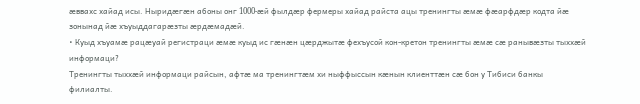æввахс хайад исы. Ныридæгæн абоны онг 1000-æй фылдæр фермеры хайад райста ацы тренингты æмæ фæарфдæр кодта йæ зонынад йæ хъуыддагарæзты æрдæмадæй.
• Куыд хъуамæ рацæуай регистраци æмæ куыд ис гæнæн цæрджытæ фехъусой кон-кретон тренингты æмæ сæ ранывæзты тыххæй информаци?
Тренингты тыххæй информаци райсын, афтæ ма тренингтæм хи ныффыссын кæнын клиенттæн сæ бон у Тибиси банкы филиалты.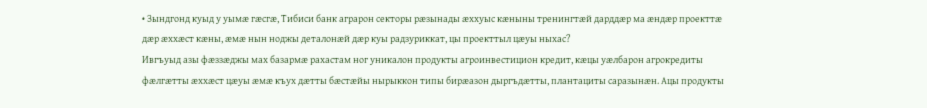• Зындгонд куыд у уымæ гæсгæ, Тибиси банк аграрон секторы рæзынады æххуыс кæныны тренингтæй дарддæр ма æндæр проекттæ дæр æххæст кæны, æмæ нын ноджы деталонæй дæр куы радзуриккат, цы проекттыл цæуы ныхас?
Ивгъуыд азы фæззæджы мах базармæ рахастам ног уникалон продукты агроинвестицион кредит, кæцы уæлбарон агрокредиты фæлгæтты æххæст цæуы æмæ къух дæтты бæстæйы нырыккон типы бирæазон дыргъдæтты, плантациты саразынæн. Ацы продукты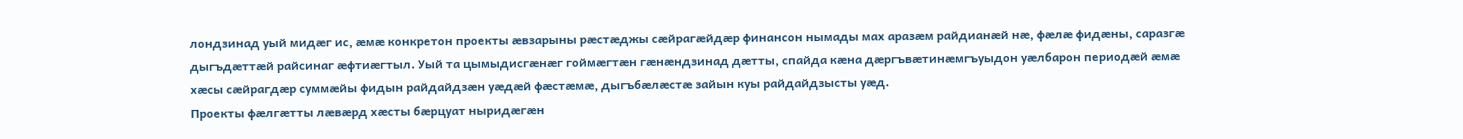лондзинад уый мидæг ис, æмæ конкретон проекты æвзарыны рæстæджы сæйрагæйдæр финансон нымады мах аразæм райдианæй нæ, фæлæ фидæны, саразгæ дыгъдæттæй райсинаг æфтиæгтыл. Уый та цымыдисгæнæг гоймæгтæн гæнæндзинад дæтты, спайда кæна дæргъвæтинæмгъуыдон уæлбарон периодæй æмæ хæсы сæйрагдæр суммæйы фидын райдайдзæн уæдæй фæстæмæ, дыгъбæлæстæ зайын куы райдайдзысты уæд.
Проекты фæлгæтты лæвæрд хæсты бæрцуат ныридæгæн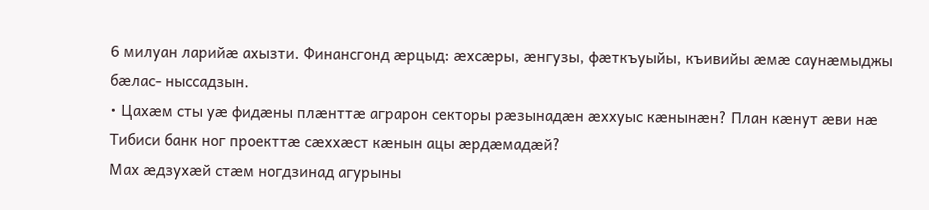6 милуан ларийæ ахызти. Финансгонд æрцыд: æхсæры, æнгузы, фæткъуыйы, къивийы æмæ саунæмыджы бæлас- ныссадзын.
• Цахæм сты уæ фидæны плæнттæ аграрон секторы рæзынадæн æххуыс кæнынæн? План кæнут æви нæ Тибиси банк ног проекттæ сæххæст кæнын ацы æрдæмадæй?
Мах æдзухæй стæм ногдзинад агурыны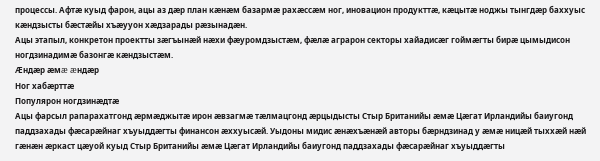процессы. Афтæ куыд фарон, ацы аз дæр план кæнæм базармæ рахæссæм ног, иновацион продукттæ, кæцытæ ноджы тынгдæр баххуыс кæндзысты бæстæйы хъæууон хæдзарады рæзынадæн.
Ацы этапыл, конкретон проектты зæгъынæй нæхи фæуромдзыстæм, фæлæ аграрон секторы хайадисæг гоймæгты бирæ цымыдисон ногдзинадимæ базонгæ кæндзыстæм.
Æндæр æмæ æндæр
Ног хабæрттæ
Популярон ногдзинæдтæ
Ацы фарсыл рапарахатгонд æрмæджытæ ирон æвзагмæ тæлмацгонд æрцыдысты Стыр Британийы æмæ Цæгат Ирландийы баиугонд паддзахады фæсарæйнаг хъуыддæгты финансон æххуысæй. Уыдоны мидис æнæхъæнæй авторы бæрндзинад у æмæ ницæй тыххæй нæй гæнæн æркаст цæуой куыд Стыр Британийы æмæ Цæгат Ирландийы баиугонд паддзахады фæсарæйнаг хъуыддæгты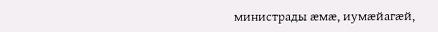министрады æмæ, иумæйагæй,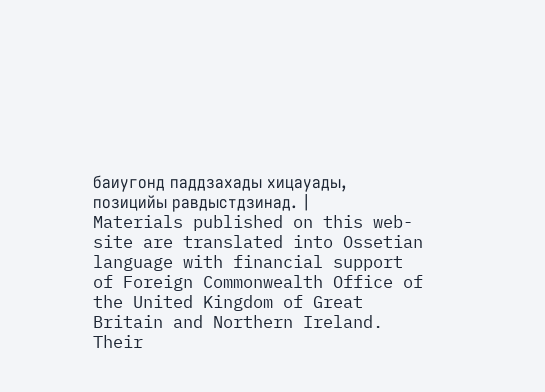баиугонд паддзахады хицауады, позицийы равдыстдзинад. |
Materials published on this web-site are translated into Ossetian language with financial support of Foreign Commonwealth Office of the United Kingdom of Great Britain and Northern Ireland. Their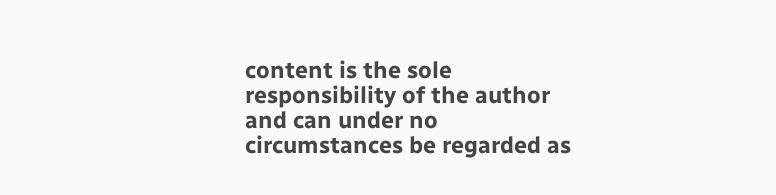content is the sole responsibility of the author and can under no circumstances be regarded as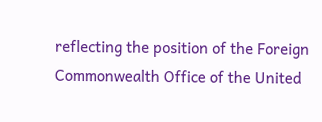reflecting the position of the Foreign Commonwealth Office of the United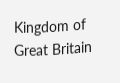Kingdom of Great Britain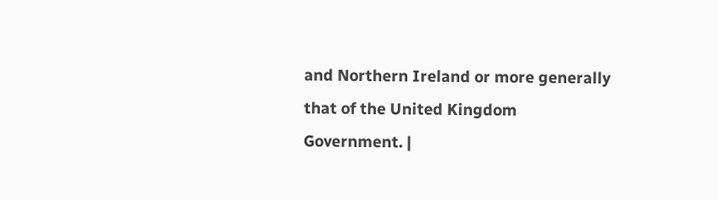and Northern Ireland or more generally that of the United Kingdom Government. |